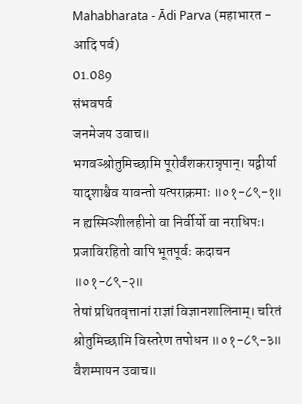Mahabharata - Ādi Parva (महाभारत - आदि पर्व)
01.089
संभवपर्व
जनमेजय उवाच॥
भगवञ्श्रोतुमिच्छामि पूरोर्वंशकरान्नृपान्। यद्वीर्या यादृशाश्चैव यावन्तो यत्पराक्रमाः ॥०१-८९-१॥
न ह्यस्मिञ्शीलहीनो वा निर्वीर्यो वा नराधिपः। प्रजाविरहितो वापि भूतपूर्वः कदाचन ॥०१-८९-२॥
तेषां प्रथितवृत्तानां राज्ञां विज्ञानशालिनाम्। चरितं श्रोतुमिच्छामि विस्तरेण तपोधन ॥०१-८९-३॥
वैशम्पायन उवाच॥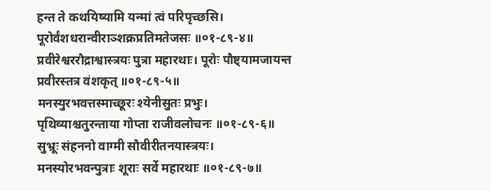हन्त ते कथयिष्यामि यन्मां त्वं परिपृच्छसि। पूरोर्वंशधरान्वीराञ्शक्रप्रतिमतेजसः ॥०१-८९-४॥
प्रवीरेश्वररौद्राश्वास्त्रयः पुत्रा महारथाः। पूरोः पौष्ट्यामजायन्त प्रवीरस्तत्र वंशकृत् ॥०१-८९-५॥
मनस्युरभवत्तस्माच्छूरः श्येनीसुतः प्रभुः। पृथिव्याश्चतुरन्ताया गोप्ता राजीवलोचनः ॥०१-८९-६॥
सुभ्रूः संहननो वाग्मी सौवीरीतनयास्त्रयः। मनस्योरभवन्पुत्राः शूराः सर्वे महारथाः ॥०१-८९-७॥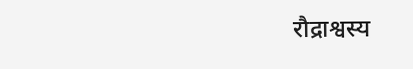रौद्राश्वस्य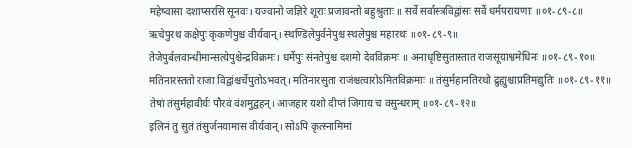महेष्वासा दशाप्सरसि सूनवः। यज्वानो जज्ञिरे शूराः प्रजावन्तो बहुश्रुताः ॥ सर्वे सर्वास्त्रविद्वांसः सर्वे धर्मपरायणाः ॥०१-८९-८॥
ऋचेपुरथ कक्षेपुः कृकणेपुश्च वीर्यवान्। स्थण्डिलेपुर्वनेपुश्च स्थलेपुश्च महारथः ॥०१-८९-९॥
तेजेपुर्बलवान्धीमान्सत्येपुश्चेन्द्रविक्रमः। धर्मेपुः संनतेपुश्च दशमो देवविक्रमः ॥ अनाधृष्टिसुतास्तात राजसूयाश्वमेधिनः ॥०१-८९-१०॥
मतिनारस्ततो राजा विद्वांश्चर्चेपुतोऽभवत्। मतिनारसुता राजंश्चत्वारोऽमितविक्रमाः ॥ तंसुर्महानतिरथो द्रुह्युश्चाप्रतिमद्युतिः ॥०१-८९-११॥
तेषां तंसुर्महावीर्यः पौरवं वंशमुद्वहन्। आजहार यशो दीप्तं जिगाय च वसुन्धराम् ॥०१-८९-१२॥
इलिनं तु सुतं तंसुर्जनयामास वीर्यवान्। सोऽपि कृत्स्नामिमां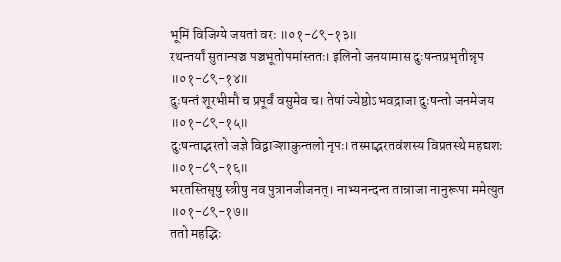भूमिं विजिग्ये जयतां वरः ॥०१-८९-१३॥
रथन्तर्यां सुतान्पञ्च पञ्चभूतोपमांस्ततः। इलिनो जनयामास दुःषन्तप्रभृतीन्नृप ॥०१-८९-१४॥
दुःषन्तं शूरभीमौ च प्रपूर्वं वसुमेव च। तेषां ज्येष्ठोऽभवद्राजा दुःषन्तो जनमेजय ॥०१-८९-१५॥
दुःषन्ताद्भरतो जज्ञे विद्वाञ्शाकुन्तलो नृपः। तस्माद्भरतवंशस्य विप्रतस्थे महद्यशः ॥०१-८९-१६॥
भरतस्तिसृषु स्त्रीषु नव पुत्रानजीजनत्। नाभ्यनन्दन्त तान्राजा नानुरूपा ममेत्युत ॥०१-८९-१७॥
ततो महद्भिः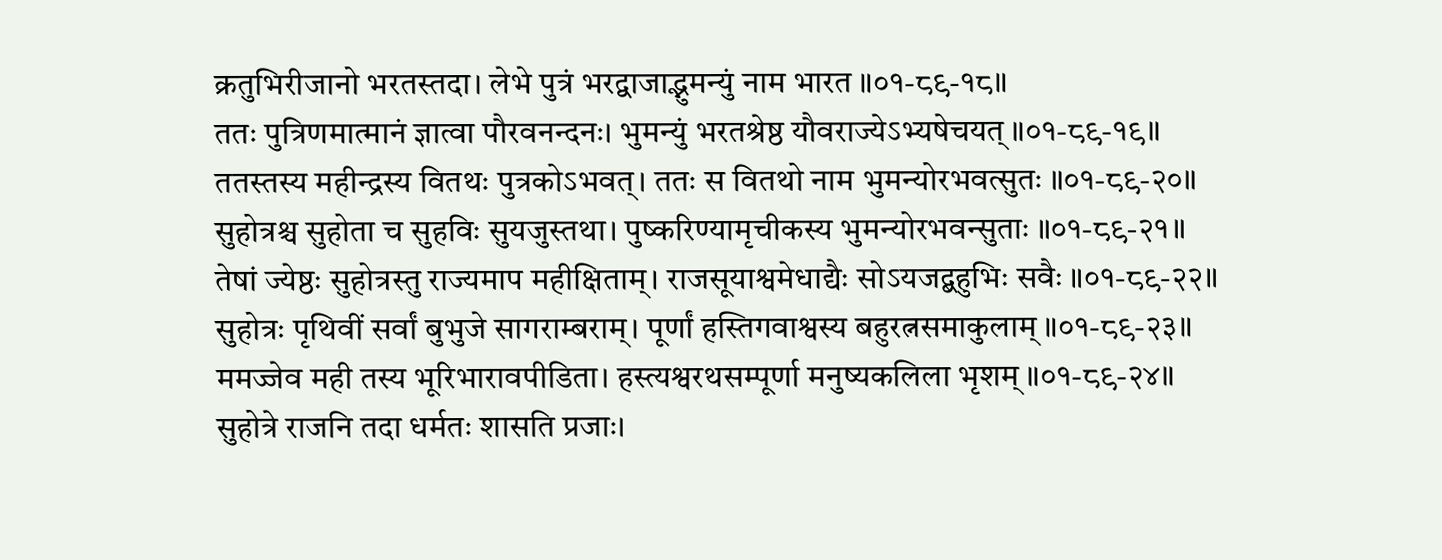क्रतुभिरीजानो भरतस्तदा। लेभे पुत्रं भरद्वाजाद्भुमन्युं नाम भारत ॥०१-८९-१८॥
ततः पुत्रिणमात्मानं ज्ञात्वा पौरवनन्दनः। भुमन्युं भरतश्रेष्ठ यौवराज्येऽभ्यषेचयत् ॥०१-८९-१९॥
ततस्तस्य महीन्द्रस्य वितथः पुत्रकोऽभवत्। ततः स वितथो नाम भुमन्योरभवत्सुतः ॥०१-८९-२०॥
सुहोत्रश्च सुहोता च सुहविः सुयजुस्तथा। पुष्करिण्यामृचीकस्य भुमन्योरभवन्सुताः ॥०१-८९-२१॥
तेषां ज्येष्ठः सुहोत्रस्तु राज्यमाप महीक्षिताम्। राजसूयाश्वमेधाद्यैः सोऽयजद्बहुभिः सवैः ॥०१-८९-२२॥
सुहोत्रः पृथिवीं सर्वां बुभुजे सागराम्बराम्। पूर्णां हस्तिगवाश्वस्य बहुरत्नसमाकुलाम् ॥०१-८९-२३॥
ममज्जेव मही तस्य भूरिभारावपीडिता। हस्त्यश्वरथसम्पूर्णा मनुष्यकलिला भृशम् ॥०१-८९-२४॥
सुहोत्रे राजनि तदा धर्मतः शासति प्रजाः।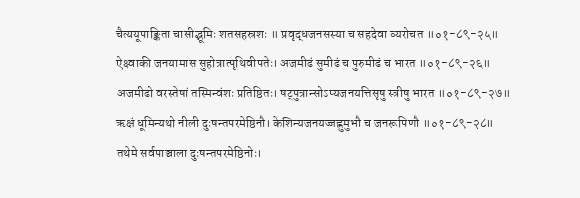चैत्ययूपाङ्किता चासीद्भूमिः शतसहस्रशः ॥ प्रवृद्धजनसस्या च सहदेवा व्यरोचत ॥०१-८९-२५॥
ऐक्ष्वाकी जनयामास सुहोत्रात्पृथिवीपतेः। अजमीढं सुमीढं च पुरुमीढं च भारत ॥०१-८९-२६॥
अजमीढो वरस्तेषां तस्मिन्वंशः प्रतिष्ठितः। षट्पुत्रान्सोऽप्यजनयत्तिसृषु स्त्रीषु भारत ॥०१-८९-२७॥
ऋक्षं धूमिन्यथो नीली दुःषन्तपरमेष्ठिनौ। केशिन्यजनयज्जह्नुमुभौ च जनरूपिणौ ॥०१-८९-२८॥
तथेमे सर्वपाञ्चाला दुःषन्तपरमेष्ठिनोः।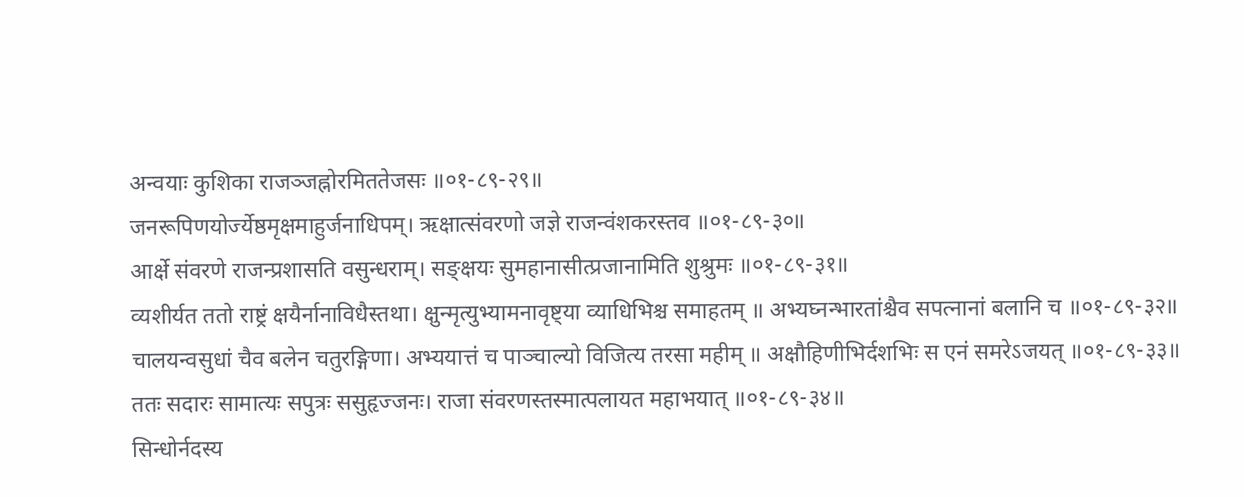अन्वयाः कुशिका राजञ्जह्नोरमिततेजसः ॥०१-८९-२९॥
जनरूपिणयोर्ज्येष्ठमृक्षमाहुर्जनाधिपम्। ऋक्षात्संवरणो जज्ञे राजन्वंशकरस्तव ॥०१-८९-३०॥
आर्क्षे संवरणे राजन्प्रशासति वसुन्धराम्। सङ्क्षयः सुमहानासीत्प्रजानामिति शुश्रुमः ॥०१-८९-३१॥
व्यशीर्यत ततो राष्ट्रं क्षयैर्नानाविधैस्तथा। क्षुन्मृत्युभ्यामनावृष्ट्या व्याधिभिश्च समाहतम् ॥ अभ्यघ्नन्भारतांश्चैव सपत्नानां बलानि च ॥०१-८९-३२॥
चालयन्वसुधां चैव बलेन चतुरङ्गिणा। अभ्ययात्तं च पाञ्चाल्यो विजित्य तरसा महीम् ॥ अक्षौहिणीभिर्दशभिः स एनं समरेऽजयत् ॥०१-८९-३३॥
ततः सदारः सामात्यः सपुत्रः ससुहृज्जनः। राजा संवरणस्तस्मात्पलायत महाभयात् ॥०१-८९-३४॥
सिन्धोर्नदस्य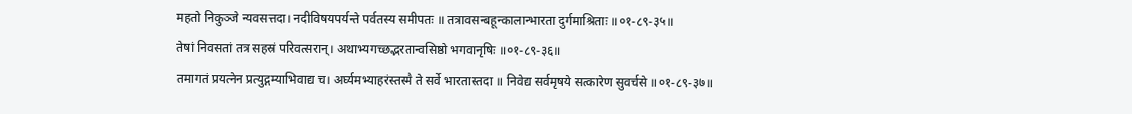महतो निकुञ्जे न्यवसत्तदा। नदीविषयपर्यन्ते पर्वतस्य समीपतः ॥ तत्रावसन्बहून्कालान्भारता दुर्गमाश्रिताः ॥०१-८९-३५॥
तेषां निवसतां तत्र सहस्रं परिवत्सरान्। अथाभ्यगच्छद्भरतान्वसिष्ठो भगवानृषिः ॥०१-८९-३६॥
तमागतं प्रयत्नेन प्रत्युद्गम्याभिवाद्य च। अर्घ्यमभ्याहरंस्तस्मै ते सर्वे भारतास्तदा ॥ निवेद्य सर्वमृषये सत्कारेण सुवर्चसे ॥०१-८९-३७॥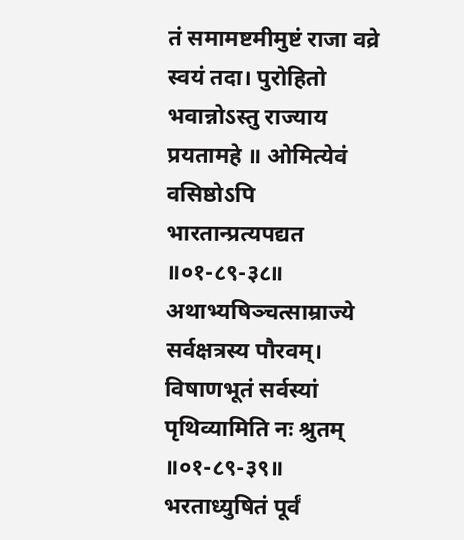तं समामष्टमीमुष्टं राजा वव्रे स्वयं तदा। पुरोहितो भवान्नोऽस्तु राज्याय प्रयतामहे ॥ ओमित्येवं वसिष्ठोऽपि भारतान्प्रत्यपद्यत ॥०१-८९-३८॥
अथाभ्यषिञ्चत्साम्राज्ये सर्वक्षत्रस्य पौरवम्। विषाणभूतं सर्वस्यां पृथिव्यामिति नः श्रुतम् ॥०१-८९-३९॥
भरताध्युषितं पूर्वं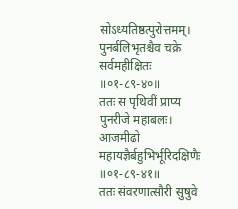सोऽध्यतिष्ठत्पुरोत्तमम्। पुनर्बलिभृतश्चैव चक्रे सर्वमहीक्षितः ॥०१-८९-४०॥
ततः स पृथिवीं प्राप्य पुनरीजे महाबलः। आजमीढो महायज्ञैर्बहुभिर्भूरिदक्षिणैः ॥०१-८९-४१॥
ततः संवरणात्सौरी सुषुवे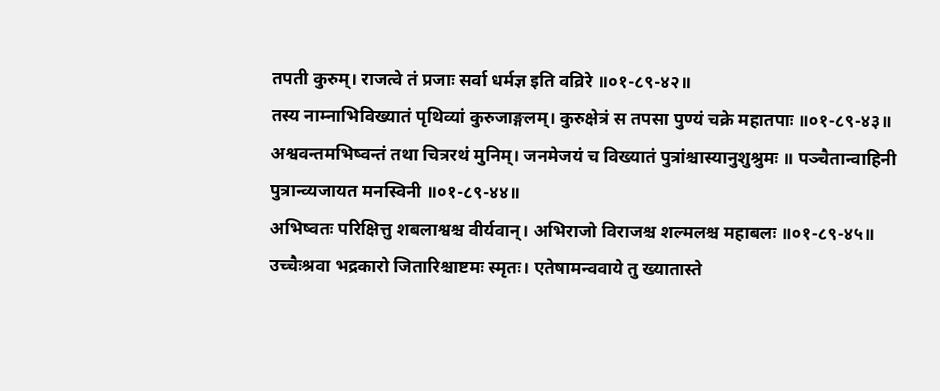तपती कुरुम्। राजत्वे तं प्रजाः सर्वा धर्मज्ञ इति वव्रिरे ॥०१-८९-४२॥
तस्य नाम्नाभिविख्यातं पृथिव्यां कुरुजाङ्गलम्। कुरुक्षेत्रं स तपसा पुण्यं चक्रे महातपाः ॥०१-८९-४३॥
अश्ववन्तमभिष्वन्तं तथा चित्ररथं मुनिम्। जनमेजयं च विख्यातं पुत्रांश्चास्यानुशुश्रुमः ॥ पञ्चैतान्वाहिनी पुत्रान्व्यजायत मनस्विनी ॥०१-८९-४४॥
अभिष्वतः परिक्षित्तु शबलाश्वश्च वीर्यवान्। अभिराजो विराजश्च शल्मलश्च महाबलः ॥०१-८९-४५॥
उच्चैःश्रवा भद्रकारो जितारिश्चाष्टमः स्मृतः। एतेषामन्ववाये तु ख्यातास्ते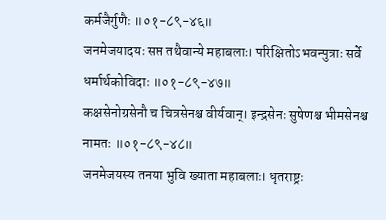कर्मजैर्गुणैः ॥०१-८९-४६॥
जनमेजयादयः सप्त तथैवान्ये महाबलाः। परिक्षितोऽभवन्पुत्राः सर्वे धर्मार्थकोविदाः ॥०१-८९-४७॥
कक्षसेनोग्रसेनौ च चित्रसेनश्च वीर्यवान्। इन्द्रसेनः सुषेणश्च भीमसेनश्च नामतः ॥०१-८९-४८॥
जनमेजयस्य तनया भुवि ख्याता महाबलाः। धृतराष्ट्रः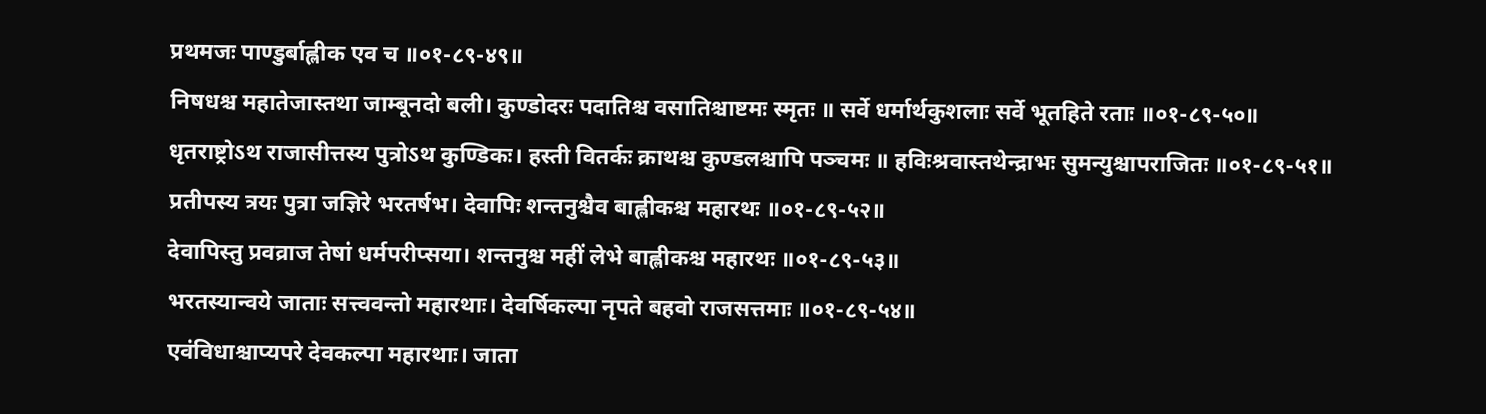प्रथमजः पाण्डुर्बाह्लीक एव च ॥०१-८९-४९॥
निषधश्च महातेजास्तथा जाम्बूनदो बली। कुण्डोदरः पदातिश्च वसातिश्चाष्टमः स्मृतः ॥ सर्वे धर्मार्थकुशलाः सर्वे भूतहिते रताः ॥०१-८९-५०॥
धृतराष्ट्रोऽथ राजासीत्तस्य पुत्रोऽथ कुण्डिकः। हस्ती वितर्कः क्राथश्च कुण्डलश्चापि पञ्चमः ॥ हविःश्रवास्तथेन्द्राभः सुमन्युश्चापराजितः ॥०१-८९-५१॥
प्रतीपस्य त्रयः पुत्रा जज्ञिरे भरतर्षभ। देवापिः शन्तनुश्चैव बाह्लीकश्च महारथः ॥०१-८९-५२॥
देवापिस्तु प्रवव्राज तेषां धर्मपरीप्सया। शन्तनुश्च महीं लेभे बाह्लीकश्च महारथः ॥०१-८९-५३॥
भरतस्यान्वये जाताः सत्त्ववन्तो महारथाः। देवर्षिकल्पा नृपते बहवो राजसत्तमाः ॥०१-८९-५४॥
एवंविधाश्चाप्यपरे देवकल्पा महारथाः। जाता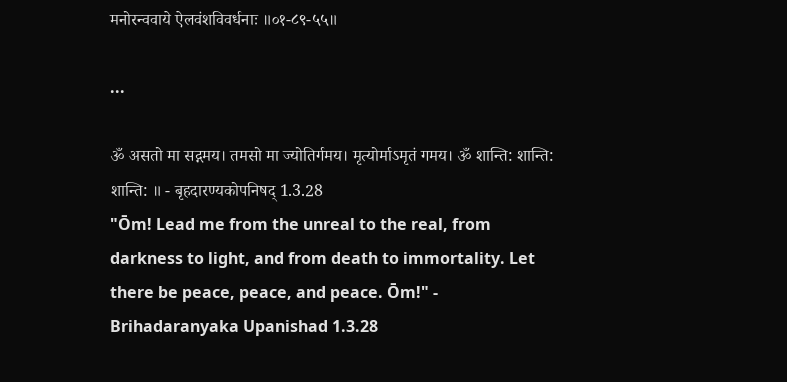मनोरन्ववाये ऐलवंशविवर्धनाः ॥०१-८९-५५॥

...

ॐ असतो मा सद्गमय। तमसो मा ज्योतिर्गमय। मृत्योर्माऽमृतं गमय। ॐ शान्ति: शान्ति: शान्ति: ॥ - बृहदारण्यकोपनिषद् 1.3.28
"Ōm! Lead me from the unreal to the real, from darkness to light, and from death to immortality. Let there be peace, peace, and peace. Ōm!" - Brihadaranyaka Upanishad 1.3.28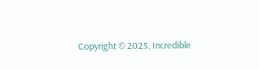Copyright © 2025, Incredible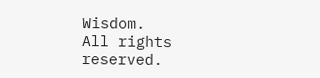Wisdom.
All rights reserved.